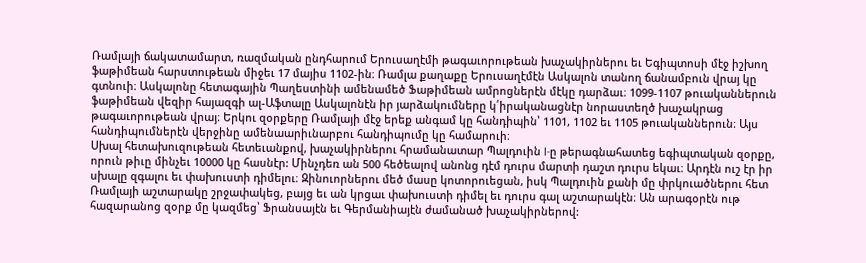Ռամլայի ճակատամարտ, ռազմական ընդհարում Երուսաղէմի թագաւորութեան խաչակիրներու եւ Եգիպտոսի մէջ իշխող ֆաթիմեան հարստութեան միջեւ 17 մայիս 1102-ին։ Ռամլա քաղաքը Երուսաղէմէն Ասկալոն տանող ճանամբուն վրայ կը գտնուի։ Ասկալոնը հետագային Պաղեստինի ամենամեծ Ֆաթիմեան ամրոցներէն մէկը դարձաւ։ 1099-1107 թուականներուն ֆաթիմեան վեզիր հայազգի ալ-Աֆտալը Ասկալոնէն իր յարձակումները կ՛իրականացնէր նորաստեղծ խաչակրաց թագաւորութեան վրայ։ Երկու զօրքերը Ռամլայի մէջ երեք անգամ կը հանդիպին՝ 1101, 1102 եւ 1105 թուականներուն։ Այս հանդիպումներէն վերջինը ամենաարիւնարբու հանդիպումը կը համարուի։
Սխալ հետախուզութեան հետեւանքով, խաչակիրներու հրամանատար Պալդուին I-ը թերագնահատեց եգիպտական զօրքը, որուն թիւը մինչեւ 10000 կը հասնէր: Մինչդեռ ան 500 հեծեալով անոնց դէմ դուրս մարտի դաշտ դուրս եկաւ։ Արդէն ուշ էր իր սխալը զգալու եւ փախուստի դիմելու։ Զինուորներու մեծ մասը կոտորուեցան, իսկ Պալդուին քանի մը փրկուածներու հետ Ռամլայի աշտարակը շրջափակեց, բայց եւ ան կրցաւ փախուստի դիմել եւ դուրս գալ աշտարակէն։ Ան արագօրէն ութ հազարանոց զօրք մը կազմեց՝ Ֆրանսայէն եւ Գերմանիայէն ժամանած խաչակիրներով: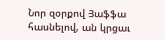Նոր զօրքով Յաֆֆա հասնելով, ան կրցաւ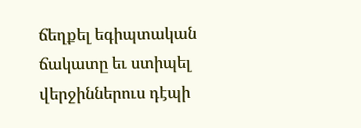ճեղքել եգիպտական ճակատը եւ ստիպել վերջիններուս դէպի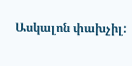Ասկալոն փախչիլ: